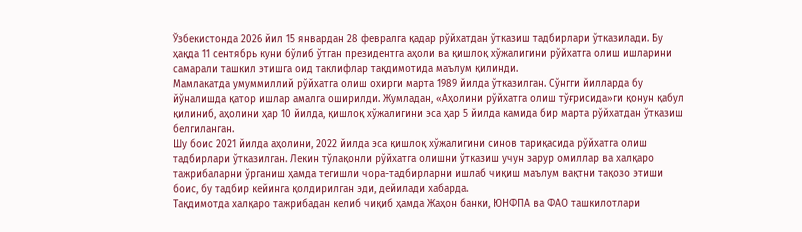Ўзбекистонда 2026 йил 15 январдан 28 февралга қадар рўйхатдан ўтказиш тадбирлари ўтказилади. Бу ҳақда 11 сентябрь куни бўлиб ўтган президентга аҳоли ва қишлоқ хўжалигини рўйхатга олиш ишларини самарали ташкил этишга оид таклифлар тақдимотида маълум қилинди.
Мамлакатда умуммиллий рўйхатга олиш охирги марта 1989 йилда ўтказилган. Сўнгги йилларда бу йўналишда қатор ишлар амалга оширилди. Жумладан, «Аҳолини рўйхатга олиш тўғрисида»ги қонун қабул қилиниб, аҳолини ҳар 10 йилда, қишлоқ хўжалигини эса ҳар 5 йилда камида бир марта рўйхатдан ўтказиш белгиланган.
Шу боис 2021 йилда аҳолини, 2022 йилда эса қишлоқ хўжалигини синов тариқасида рўйхатга олиш тадбирлари ўтказилган. Лекин тўлақонли рўйхатга олишни ўтказиш учун зарур омиллар ва халқаро тажрибаларни ўрганиш ҳамда тегишли чора-тадбирларни ишлаб чиқиш маълум вақтни тақозо этиши боис, бу тадбир кейинга қолдирилган эди, дейилади хабарда.
Тақдимотда халқаро тажрибадан келиб чиқиб ҳамда Жаҳон банки, ЮНФПА ва ФАО ташкилотлари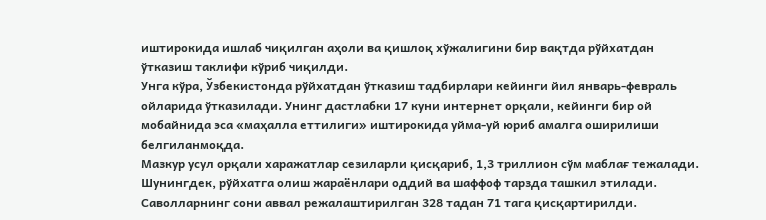иштирокида ишлаб чиқилган аҳоли ва қишлоқ хўжалигини бир вақтда рўйхатдан ўтказиш таклифи кўриб чиқилди.
Унга кўра, Ўзбекистонда рўйхатдан ўтказиш тадбирлари кейинги йил январь-февраль ойларида ўтказилади. Унинг дастлабки 17 куни интернет орқали, кейинги бир ой мобайнида эса «маҳалла еттилиги» иштирокида уйма-уй юриб амалга оширилиши белгиланмоқда.
Мазкур усул орқали харажатлар сезиларли қисқариб, 1,3 триллион сўм маблағ тежалади. Шунингдек, рўйхатга олиш жараёнлари оддий ва шаффоф тарзда ташкил этилади. Саволларнинг сони аввал режалаштирилган 328 тадан 71 тага қисқартирилди.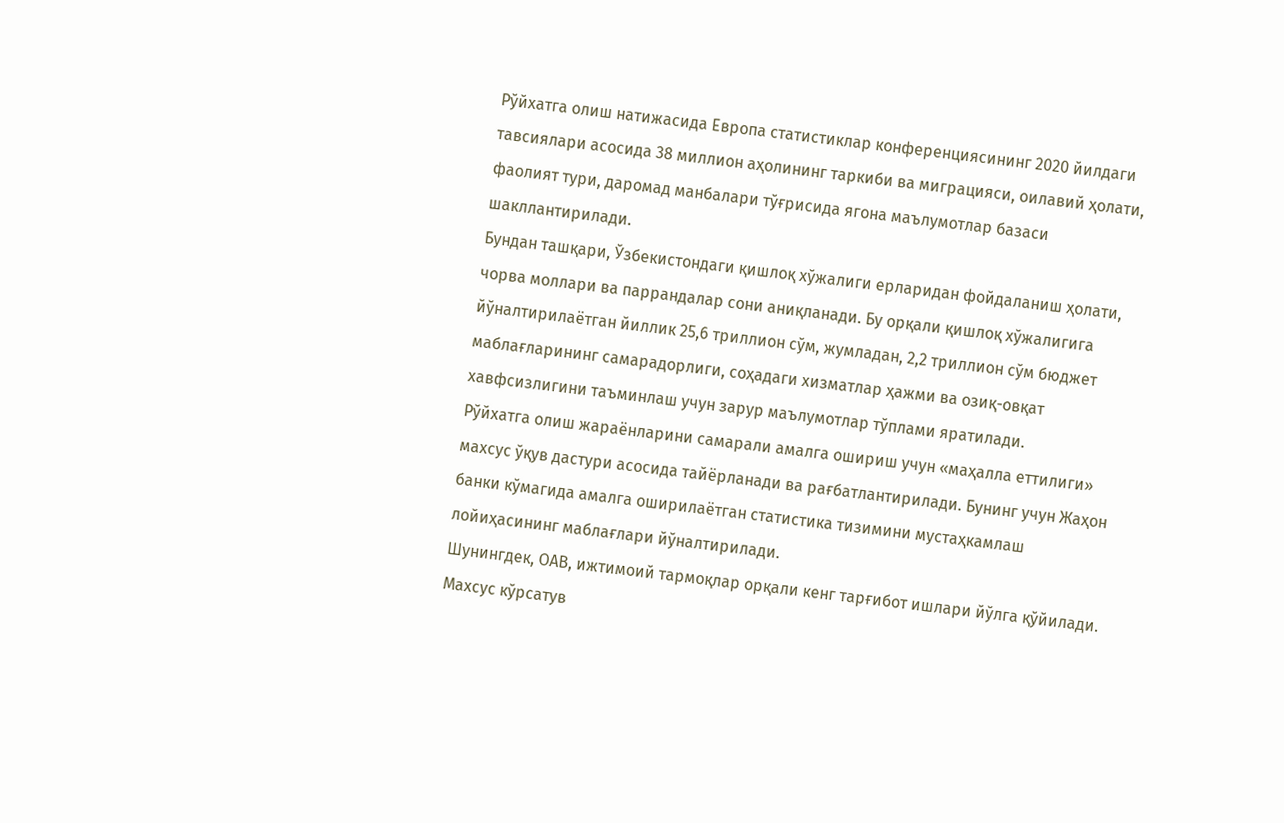Рўйхатга олиш натижасида Европа статистиклар конференциясининг 2020 йилдаги тавсиялари асосида 38 миллион аҳолининг таркиби ва миграцияси, оилавий ҳолати, фаолият тури, даромад манбалари тўғрисида ягона маълумотлар базаси шакллантирилади.
Бундан ташқари, Ўзбекистондаги қишлоқ хўжалиги ерларидан фойдаланиш ҳолати, чорва моллари ва паррандалар сони аниқланади. Бу орқали қишлоқ хўжалигига йўналтирилаётган йиллик 25,6 триллион сўм, жумладан, 2,2 триллион сўм бюджет маблағларининг самарадорлиги, соҳадаги хизматлар ҳажми ва озиқ-овқат хавфсизлигини таъминлаш учун зарур маълумотлар тўплами яратилади.
Рўйхатга олиш жараёнларини самарали амалга ошириш учун «маҳалла еттилиги» махсус ўқув дастури асосида тайёрланади ва рағбатлантирилади. Бунинг учун Жаҳон банки кўмагида амалга оширилаётган статистика тизимини мустаҳкамлаш лойиҳасининг маблағлари йўналтирилади.
Шунингдек, ОАВ, ижтимоий тармоқлар орқали кенг тарғибот ишлари йўлга қўйилади. Махсус кўрсатув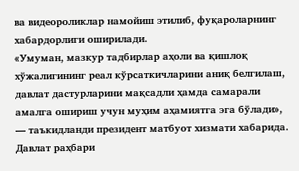ва видеороликлар намойиш этилиб, фуқароларнинг хабардорлиги оширилади.
«Умуман, мазкур тадбирлар аҳоли ва қишлоқ хўжалигининг реал кўрсаткичларини аниқ белгилаш, давлат дастурларини мақсадли ҳамда самарали амалга ошириш учун муҳим аҳамиятга эга бўлади», — таъкидланди президент матбуот хизмати хабарида.
Давлат раҳбари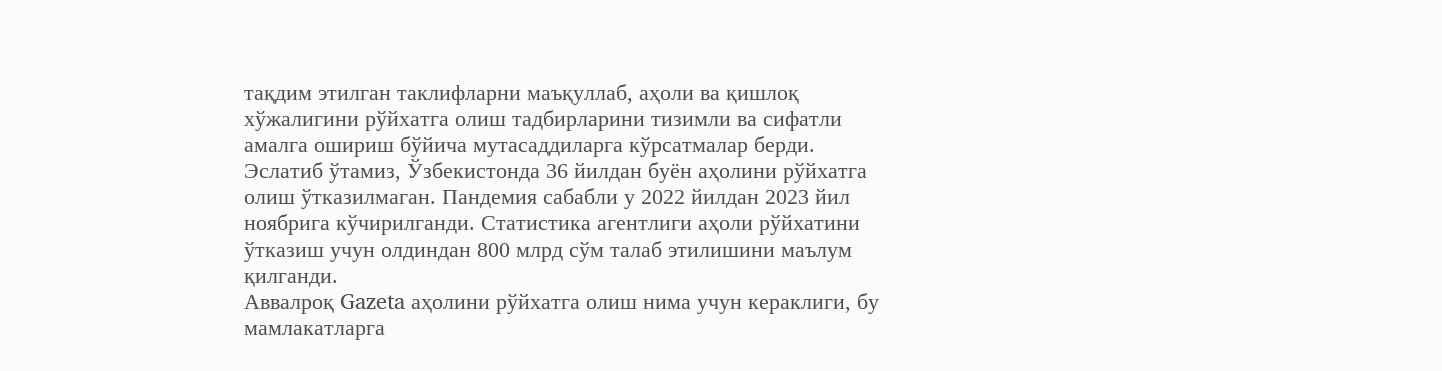тақдим этилган таклифларни маъқуллаб, аҳоли ва қишлоқ хўжалигини рўйхатга олиш тадбирларини тизимли ва сифатли амалга ошириш бўйича мутасаддиларга кўрсатмалар берди.
Эслатиб ўтамиз, Ўзбекистонда 36 йилдан буён аҳолини рўйхатга олиш ўтказилмаган. Пандемия сабабли у 2022 йилдан 2023 йил ноябрига кўчирилганди. Статистика агентлиги аҳоли рўйхатини ўтказиш учун олдиндан 800 млрд сўм талаб этилишини маълум қилганди.
Аввалроқ Gazeta аҳолини рўйхатга олиш нима учун кераклиги, бу мамлакатларга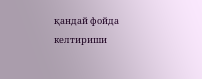қандай фойда келтириши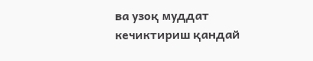ва узоқ муддат кечиктириш қандай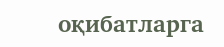оқибатларга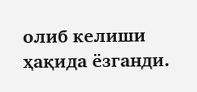олиб келиши ҳақида ёзганди.